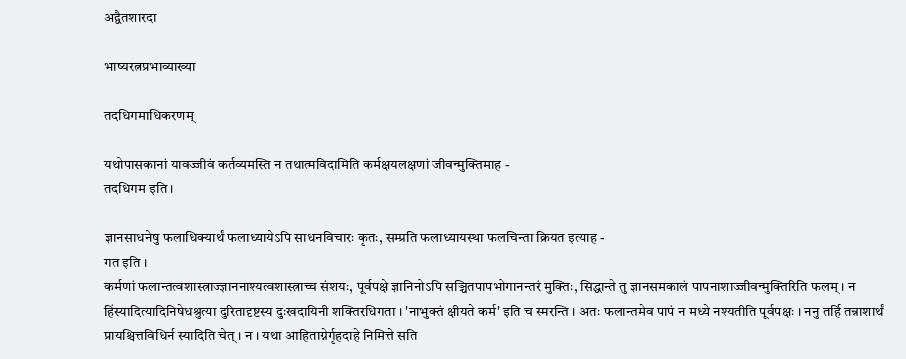अद्वैतशारदा

भाष्यरत्नप्रभाव्याख्या

तदधिगमाधिकरणम्

यथोपासकानां यावज्जीवं कर्तव्यमस्ति न तथात्मविदामिति कर्मक्षयलक्षणां जीवन्मुक्तिमाह -
तदधिगम इति ।

ज्ञानसाधनेषु फलाधिक्यार्थं फलाध्यायेऽपि साधनविचारः कृतः, सम्प्रति फलाध्यायस्था फलचिन्ता क्रियत इत्याह -
गत इति ।
कर्मणां फलान्तत्वशास्त्राज्ज्ञाननाश्यत्वशास्त्राच्च संशयः, पूर्वपक्षे ज्ञानिनोऽपि सञ्चितपापभोगानन्तरं मुक्तिः, सिद्धान्ते तु ज्ञानसमकालं पापनाशाज्जीवन्मुक्तिरिति फलम् । न हिंस्यादित्यादिनिषेधश्रुत्या दुरितादृष्टस्य दुःखदायिनी शक्तिरधिगता । 'नाभुक्तं क्षीयते कर्म' इति च स्मरन्ति । अतः फलान्तमेव पापं न मध्ये नश्यतीति पूर्वपक्षः । ननु तर्हि तन्नाशार्थं प्रायश्चित्तविधिर्न स्यादिति चेत् । न । यथा आहिताग्नेर्गृहदाहे निमित्ते सति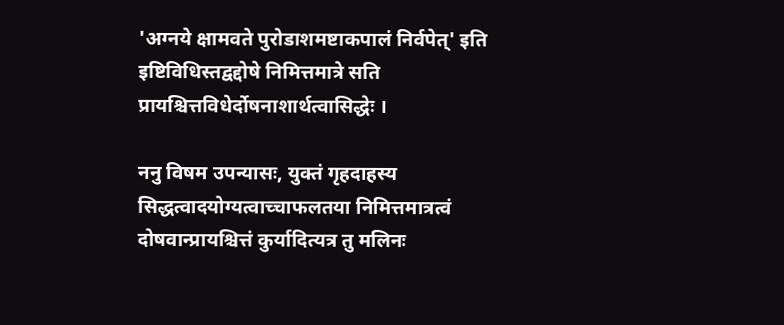'अग्नये क्षामवते पुरोडाशमष्टाकपालं निर्वपेत्' इति इष्टिविधिस्तद्वद्दोषे निमित्तमात्रे सति प्रायश्चित्तविधेर्दोषनाशार्थत्वासिद्धेः ।

ननु विषम उपन्यासः, युक्तं गृहदाहस्य सिद्धत्वादयोग्यत्वाच्चाफलतया निमित्तमात्रत्वं दोषवान्प्रायश्चित्तं कुर्यादित्यत्र तु मलिनः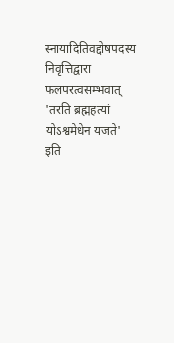स्नायादितिवद्दोषपदस्य निवृत्तिद्वारा फलपरत्वसम्भवात् 'तरति ब्रह्महत्यां योऽश्वमेधेन यजते' इति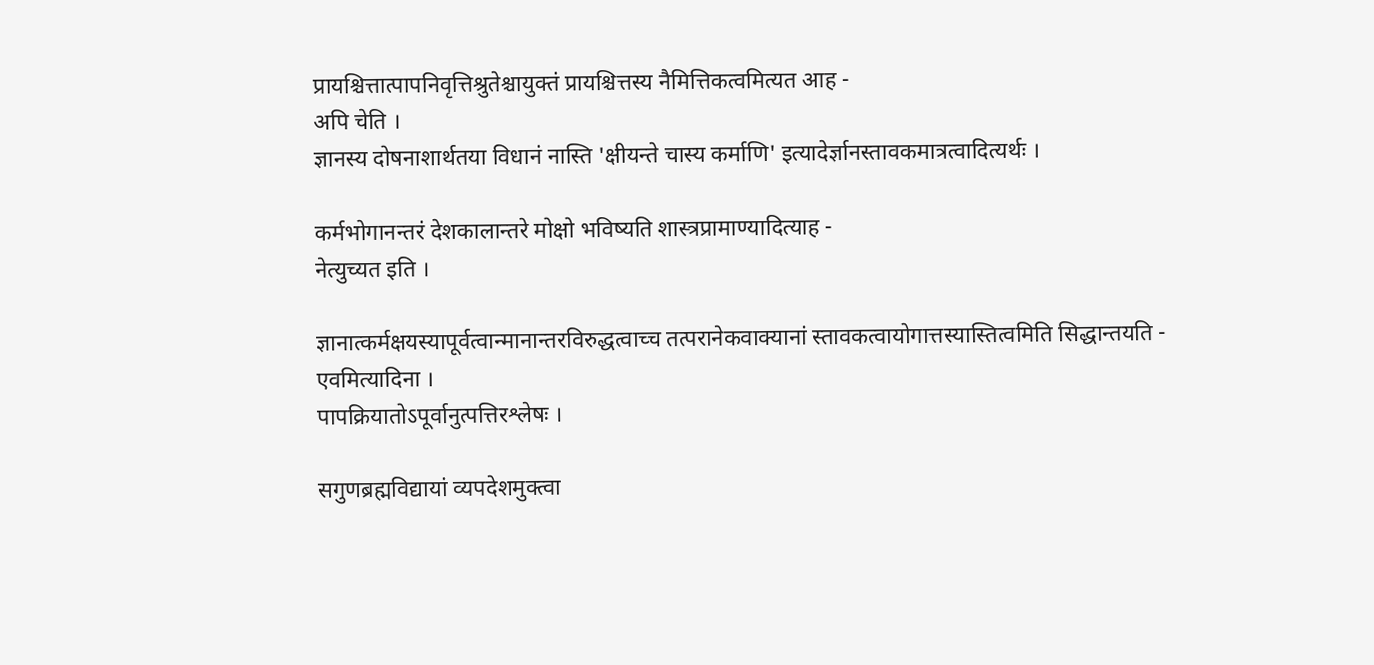प्रायश्चित्तात्पापनिवृत्तिश्रुतेश्चायुक्तं प्रायश्चित्तस्य नैमित्तिकत्वमित्यत आह -
अपि चेति ।
ज्ञानस्य दोषनाशार्थतया विधानं नास्ति 'क्षीयन्ते चास्य कर्माणि' इत्यादेर्ज्ञानस्तावकमात्रत्वादित्यर्थः ।

कर्मभोगानन्तरं देशकालान्तरे मोक्षो भविष्यति शास्त्रप्रामाण्यादित्याह -
नेत्युच्यत इति ।

ज्ञानात्कर्मक्षयस्यापूर्वत्वान्मानान्तरविरुद्धत्वाच्च तत्परानेकवाक्यानां स्तावकत्वायोगात्तस्यास्तित्वमिति सिद्धान्तयति -
एवमित्यादिना ।
पापक्रियातोऽपूर्वानुत्पत्तिरश्लेषः ।

सगुणब्रह्मविद्यायां व्यपदेशमुक्त्वा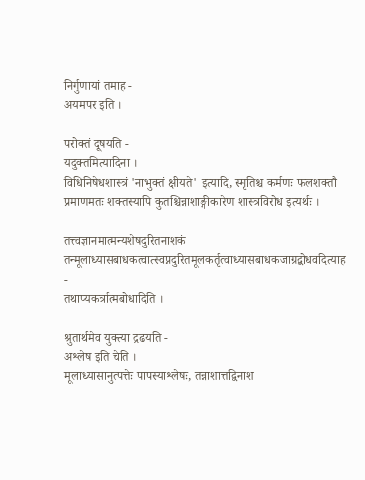निर्गुणायां तमाह -
अयमपर इति ।

परोक्तं दूषयति -
यदुक्तमित्यादिना ।
विधिनिषेधशास्त्रं 'नाभुक्तं क्षीयते' इत्यादि, स्मृतिश्च कर्मणः फलशक्तौ प्रमाणमतः शक्तस्यापि कुतश्चिन्नाशाङ्गीकारेण शास्त्रविरोध इत्यर्थः ।

तत्त्वज्ञानमात्मन्यशेषदुरितनाशकं तन्मूलाध्यासबाधकत्वात्स्वप्नदुरितमूलकर्तृत्वाध्यासबाधकजाग्रद्बोधवदित्याह -
तथाप्यकर्त्रात्मबोधादिति ।

श्रुतार्थमेव युक्त्या द्रढयति -
अश्लेष इति चेति ।
मूलाध्यासानुत्पत्तेः पापस्याश्लेषः, तन्नाशात्तद्विनाश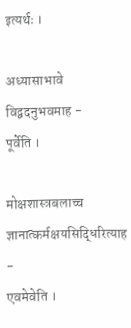इत्यर्थः ।

अध्यासाभावे विद्वदनुभवमाह -
पूर्वेति ।

मोक्षशास्त्रबलाच्च ज्ञानात्कर्मक्षयसिद्धिरित्याह -
एवमेवेति ।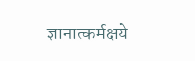ज्ञानात्कर्मक्षये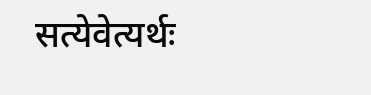सत्येवेत्यर्थः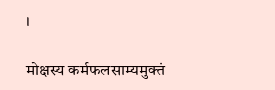।

मोक्षस्य कर्मफलसाम्यमुक्तं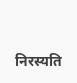निरस्यति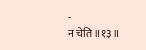-
न चेति ॥१३॥